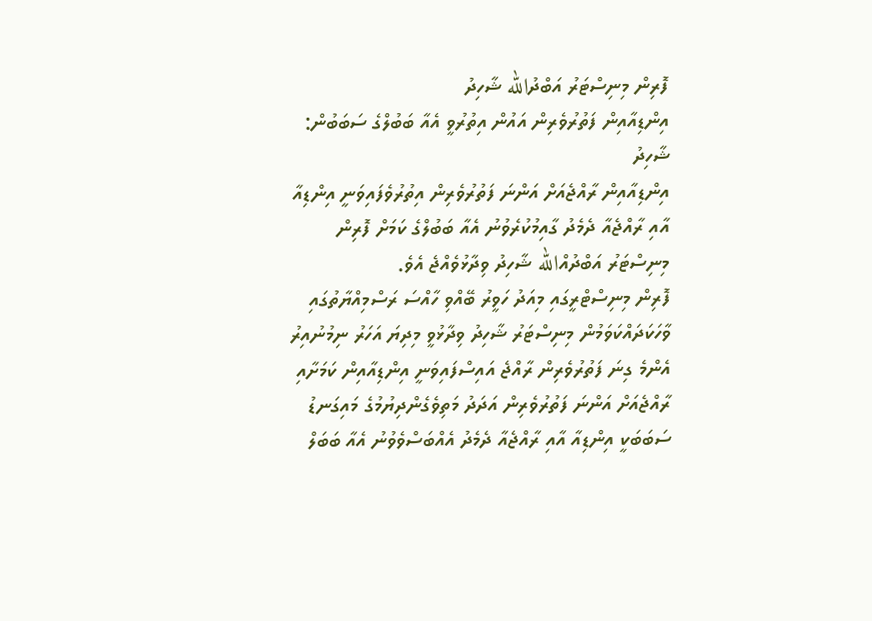ފޮރިން މިނިސްޓަރު އަބްދުالله ޝާހިދު
އިންޑިއާއިން ފަތުރުވެރިން އައުން އިތުރުވީ އެއާ ބަބުލްގެ ސަބަބުން: ޝާހިދު
އިންޑިއާއިން ރާއްޖެއަށް އަންނަ ފަތުރުވެރިން އިތުރުވެފައިވަނީ އިންޑިއާ އާއި ރާއްޖެއާ ދެމެދު ގާއިމުކުރެވުނު އެއާ ބަބުލްގެ ކަމަށް ފޮރިން މިނިސްޓަރު އަބްދުއްالله ޝާހިދު ވިދާޅުވެއްޖެ އެވެ.
ފޮރިން މިނިސްޓްރީގައި މިއަދު ހަވީރު ބޭއްވި ހާއްސަ ރަސްމިއްޔާތުގައި ވާހަކަދައްކަވަމުން މިނިސްޓަރު ޝާހިދު ވިދާޅުވީ މިދިޔަ އަހަރު ނިމުނުއިރު އެންމެ ގިނަ ފަތުރުވެރިން ރާއްޖެ އައިސްފައިވަނީ އިންޑިއާއިން ކަމަށާއި ރާއްޖެއަށް އަންނަ ފަތުރުވެރިން އަދަދު މަތިވެގެންދިޔުމުގެ މައިގަނޑު ސަބަބަކީ އިންޑިއާ އާއި ރާއްޖެއާ ދެމެދު އެއްބަސްވެވުނު އެއާ ބަބަލް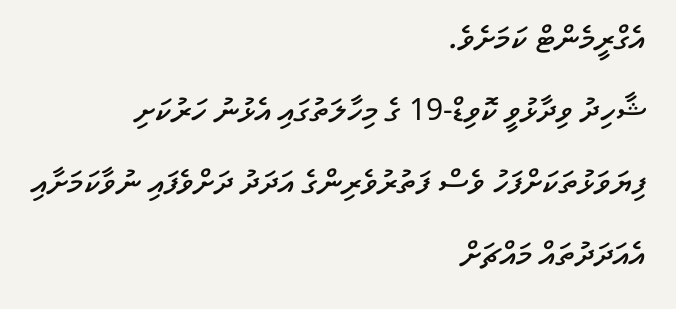އެގްރީމެންޓް ކަމަށެވެ.
ޝާހިދު ވިދާޅުވީ ކޮވިޑް-19 ގެ މިހާލަތުގައި އެޅުނު ހަރުކަށި ފިޔަވަޅުތަކަށްފަހު ވެސް ފަތުރުވެރިންގެ އަދަދު ދަށްވެފައި ނުވާކަމަށާއި އެއަދަދުތައް މައްޗަށް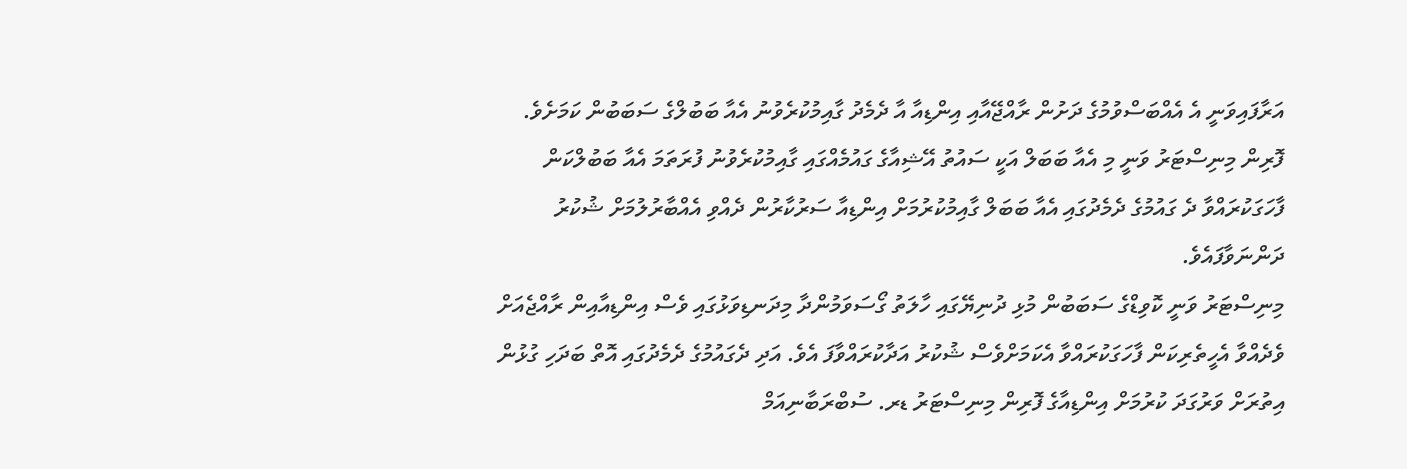އަރާފައިވަނީ އެ އެއްބަސްވުމުގެ ދަށުން ރާއްޖޭއާއި އިންޑިއާ އާ ދެމެދު ގާއިމުކުރެވުނު އެއާ ބަބުލްގެ ސަބަބުން ކަމަށެވެ.
ފޮރިން މިނިސްޓަރު ވަނީ މި އެއާ ބަބަލް އަކީ ސައުތު އޭޝިއާގެ ގައުމެއްގައި ގާއިމުކުރެވުނު ފުރަތަމަ އެއާ ބަބުލްކަން ފާހަގަކުރައްވާ ދެ ގައުމުގެ ދެމެދުގައި އެއާ ބަބަލް ގާއިމުކުރުމަށް އިންޑިއާ ސަރުކާރުން ދެއްވި އެއްބާރުލުމަށް ޝުކުރު ދަންނަވާފައެވެ.
މިނިސްޓަރު ވަނީ ކޮވިޑްގެ ސަބަބުން މުޅި ދުނިޔޭގައި ހާލަތު ގޯސަވަމުންދާ މިދަނޑިވަޅުގައި ވެސް އިންޑިއާއިން ރާއްޖެއަށް ވެދެއްވާ އެހީތެރިކަން ފާހަގަކުރައްވާ އެކަމަށްވެސް ޝުކުރު އަދާކުރައްވާފަ އެވެ. އަދި ދެގައުމުގެ ދެމެދުގައި އޮތް ބަދަހި ގުޅުން އިތުރަށް ވަރުގަދަ ކުރުމަށް އިންޑިއާގެ ފޮރިން މިނިސްޓަރު ޑރ. ސުބްރަބާނިއަމް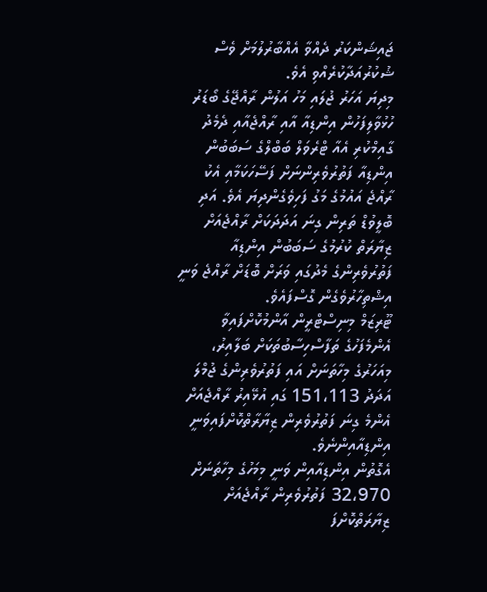ޖައިޝަންކަރު ދެއްވާ އެއްބާރުލުމަށް ވެސް ޝުކުރުއަދާކުރެއްވި އެވެ.
މިދިޔަ އަހަރު ޖުލައި މަހު އަލުން ރާއްޖޭގެ ބޯޑަރު ހުޅުވާލިފަހުން އިންޑިއާ އާއި ރާއްޖެއާއި ދެމެދު ގާއިމްކުރި އެއާ ޓްރެވަލް ބަބްލްގެ ސަބަބުން އިންޑިއާ ފަތުރުވެރިންނަށް ފަސޭހަކަމާއި އެކު ރާއްޖެ އައުމުގެ މަގު ފަހިވެގެންދިޔަ އެވެ. އަދި ބޮލީވުޑް ތަރިން ގިނަ އަދަދަކަށް ރާއްޖެއަށް ޒިޔާރަތް ކުރުމުގެ ސަބަބުން އިންޑިއާ ފަތުރުވެރިންގެ މެދުގައި ވަރަށް ބޮޑަށް ރާއްޖެ ވަނީ އިޝްތިހާރުވެގެން ގޮސްފައެވެ.
ޓޫރިޒަމް މިނިސްޓްރީން އާންމުކޮށްފައިވާ އެންމެފަހުގެ ތަފާސްހިސާބުތަކަށް ބަލާއިރު، މިއަހަރުގެ މިހާތަނަށް އައި ފަތުރުވެރިންގެ ޖުމްލަ އަދަދު 151،113 ގައި އުޅޭއިރު ރާއްޖެއަށް އެންމެ ގިނަ ފަތުރުވެރިން ޒިޔާރާތްކޮށްފައިވަނީ އިންޑިއާއިންނެވެ.
އެގޮތުން އިންޑިއާއިން ވަނީ މިމަހުގެ މިހާތަނަށް 32،970 ފަތުރުވެރިން ރާއްޖެއަށް ޒިޔާރަތްކޮށްފަ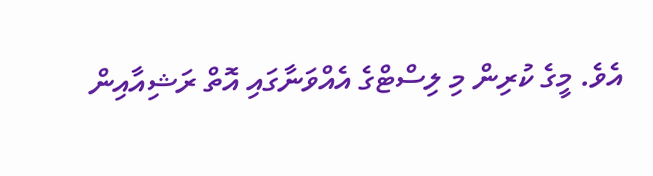އެވެ. މީގެ ކުރިން މި ލިސްޓްގެ އެއްވަނާގައި އޮތް ރަޝިއާއިން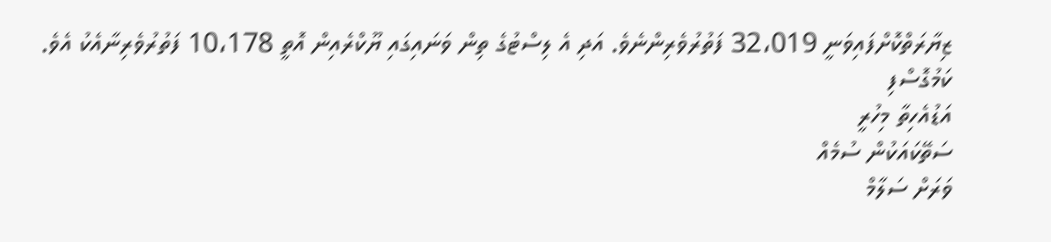ޒިޔާރަތްކޮށްފައިވަނީ 32،019 ފަތުރުވެރިންނެވެ. އަދި އެ ލިސްޓުގެ ތިން ވަނައިގައި ޔޫކްރެއިން އޮތީ 10،178 ފަތުރުވެރިނާއެކު އެވެ.
ކަމުގޮސްފި
އަޑުއެހިތާ މިހުރީ
ސަތޭކައަކުން ސުމެއް
ވަރަށް ސަލާމް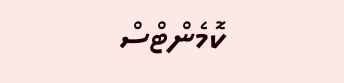ކޮމެންޓްސް